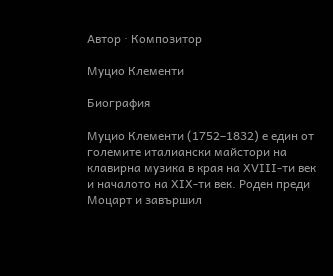Автор · Композитор

Муцио Клементи

Биография

Муцио Клементи (1752–1832) е един от големите италиански майстори на клавирна музика в края на ХVІІІ-ти век и началото на ХІХ-ти век. Роден преди Моцарт и завършил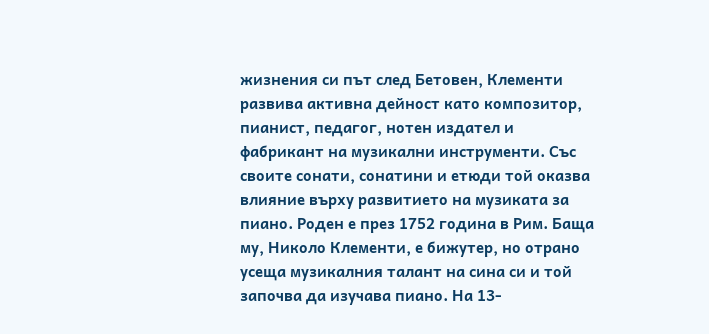жизнения си път след Бетовен, Клементи развива активна дейност като композитор, пианист, педагог, нотен издател и фабрикант на музикални инструменти. Със своите сонати, сонатини и етюди той оказва влияние върху развитието на музиката за пиано. Роден е през 1752 година в Рим. Баща му, Николо Клементи, е бижутер, но отрано усеща музикалния талант на сина си и той започва да изучава пиано. На 13-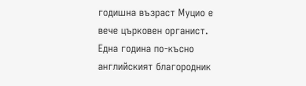годишна възраст Муцио е вече църковен органист. Една година по-късно английският благородник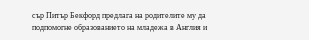сър Питър Бекфорд предлага на родителите му да подпомогне образованието на младежа в Англия и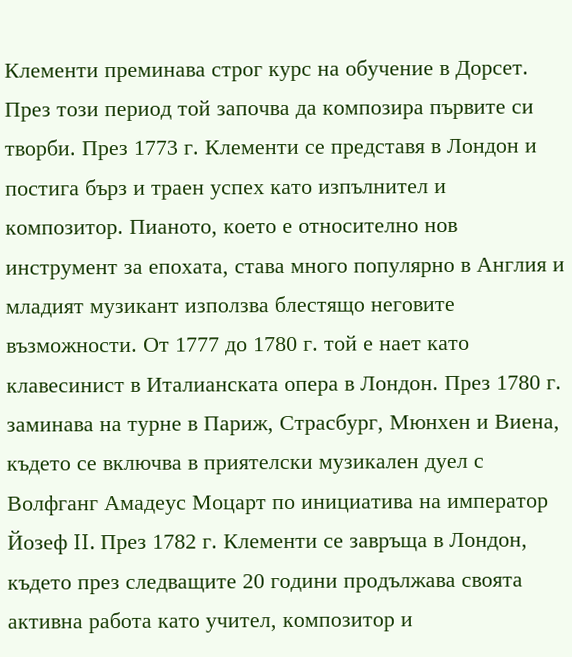Клементи преминава строг курс на обучение в Дорсет. През този период той започва да композира първите си творби. През 1773 г. Клементи се представя в Лондон и постига бърз и траен успех като изпълнител и композитор. Пианото, което е относително нов инструмент за епохата, става много популярно в Англия и младият музикант използва блестящо неговите възможности. От 1777 до 1780 г. той е нает като клавесинист в Италианската опера в Лондон. През 1780 г. заминава на турне в Париж, Страсбург, Мюнхен и Виена, където се включва в приятелски музикален дуел с Волфганг Амадеус Моцарт по инициатива на император Йозеф II. През 1782 г. Клементи се завръща в Лондон, където през следващите 20 години продължава своята активна работа като учител, композитор и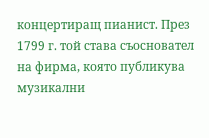концертиращ пианист. През 1799 г. той става съосновател на фирма, която публикува музикални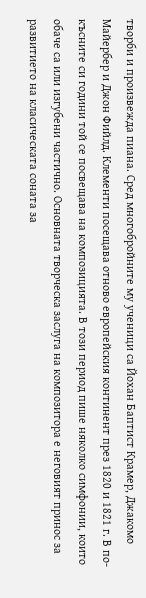творби и произвежда пиана. Сред многобройните му ученици са Йохан Баптист Крамер, Джакомо Майербер и Джон Фийлд. Клементи посещава отново европейския континент през 1820 и 1821 г. В по-късните си години той се посвещава на композицията. В този период пише няколко симфонии, които обаче са или изгубени частично. Основната творческа заслуга на композитора е неговият принос за развитието на класическата соната за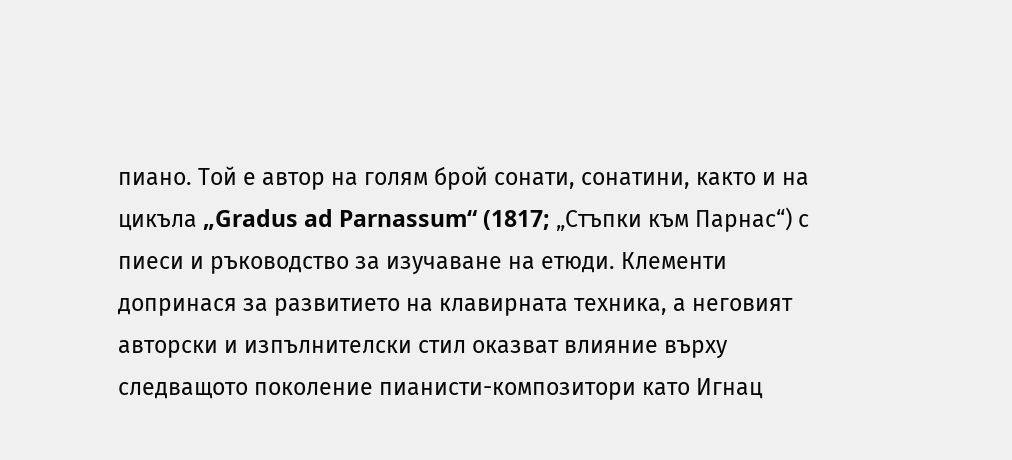пиано. Той е автор на голям брой сонати, сонатини, както и на цикъла „Gradus ad Parnassum“ (1817; „Стъпки към Парнас“) с пиеси и ръководство за изучаване на етюди. Клементи допринася за развитието на клавирната техника, а неговият авторски и изпълнителски стил оказват влияние върху следващото поколение пианисти-композитори като Игнац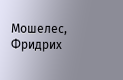Мошелес, Фридрих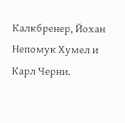Калкбренер, Йохан Непомук Хумел и Карл Черни.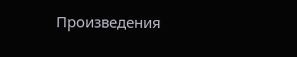Произведения